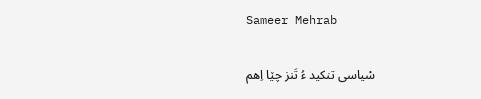Sameer Mehrab

سْیاسی تنکید ءُ تَنز چێا اِهم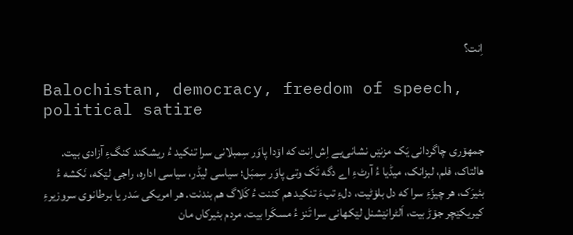اِنت؟

Balochistan, democracy, freedom of speech, political satire

جمهۆری چاگردانی یَک مزنێں نشانی‌یے اِش اِنت که اۆدا پاوَر سِمبلانی سرا تنکید ءُ ریشکند کنگءِ آزادی بیت. هالتاک، فلم، لبزانک، میڈیا ءُ آرٹءِ اے دگه تَک وتی پاوَر سِمبَل؛ سیاسی لیڈر، سیاسی اداره، راجی لێکه، نَکشه ءُ بئیرَک، هر چیزّءِ سرا که دل بلۆٹیت، دلءِ تبءَ تنکید هم کننت ءُ کَلاگ هم بندنت. هر امریکی سَدر یا برطانوی سروزیرءِ کیریکێچر جۆڑ بیت، اَلٹرانێشنل لێکهانی سرا تَنز ءُ مسکَرا بیت. مردم بئیرکاں مان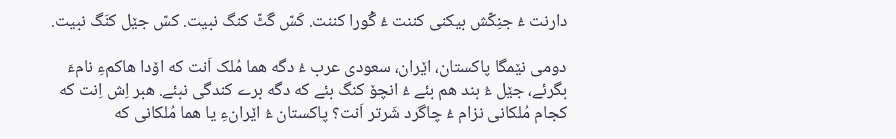دارنت ءُ جنِکّش بیکنی کننت ءُ گْورا کننت. کَسّ گَٹّ کنگ نبیت. کسّ جێل کنَگ نبیت.

دومی نێمگا پاکستان، اێران، سعودی عرب ءُ دگه هما مُلک اَنت که اۆدا هاکمءِ نامءَ بگرئے، جێل ءُ بند هم بئے ءُ انچۆ کنگ بئے که دگه برے کندگی نبئے. هبر اِش اِنت که کجام مُلکانی نزام ءُ چاگرد شَرتر اَنت؟ پاکستان ءُ اێرانءِ یا هما مُلکانی که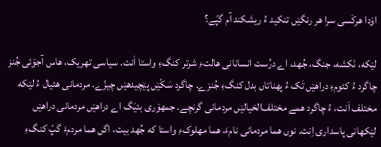اۆدا هرکَسی سرا هر رنگێں تنکید ءُ ریشکند آم گپّے؟

لێکه، نَکشه، جنگ، جُهد، اے درُست انسانانی هالتءِ شرتر کنگءِ واستا اَنت. سیاسی تهریک، هاس آجۆئی جُنز چاگرد ءُ کئومءِ دراهێں تَک ءُ پهناتاں بدل کنگءِ جُنزے. چاگرد سَکّێں پێچیدهێں چیزّے. مردمانی هئیال ءُ لێکه مختلف اَنت، ءُ چاگرد همے مختلف‌الخیالێں مردمانی گرنچے. جمهۆری بئیَگ اے دراهێں مردمانی دراهێں لێکهانی پاسداری اِنت. نوں هما مردمانی نامءَ، هما مهلوکءِ واستا که جُهد بیت، اگں هما مردمءَ گپّ کنگءِ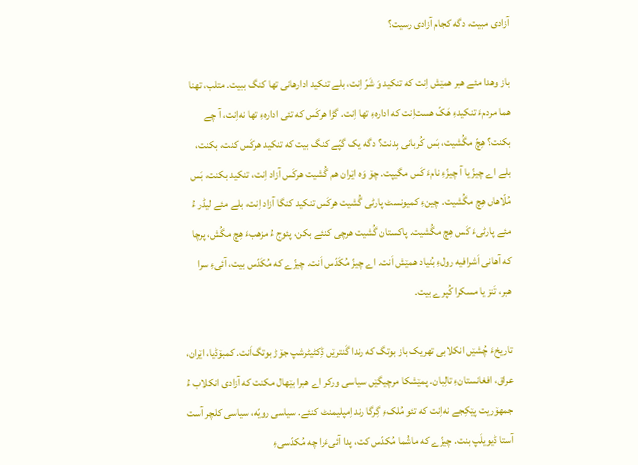آزادی مبیت، دگه کجام آزادی رسیت؟

باز وهدا مئے هبر همێش اِنت که تنکید وَ شَرّ اِنت، بلے تنکید ادارهانی تها کنگ ببیت. متلب، تهنا هما مردمءَ تنکیدءِ هَکّ هست‌اِنت که ادارهءِ تها اِنت. گڑا هرکَس که تئی ادارهءِ تها نه‌اِنت، آ چے بکنت؟ هِچّ مگُشیت، بَس کُربانی بِدنت؟ دگه یک گپّے کنگ بیت که تنکید هرکَس کنت، بکنت، بلے اے چیزّ یا آ چیزّءِ نامءَ کَس مگیپت. چۆ وَه اێران هم گُشیت هرکَس آزاد اِنت، تنکید بکنت، بَس مُلّاهاں هِچ مگُشیت. چینءِ کمیونسٹ پارٹی گُشیت هرکَس تنکید کنگا آزاد اِنت، بلے مئے لیڈر ءُ مئے پارٹیءَ کَس هِچ مگُشیت. پاکستان گُشیت هرچی کنئے بکن، پئوج ءُ مزهبءَ هِچ مگُش، پرچا که آهانی اَشرافیه رولءِ بُنیاد همێش اَنت. اے چیزّ مُکَدّس اَنت. چیزّے که مُکَدّس بیت، آئیءِ سرا هبر، تَنز یا مسکرا کُپرے بیت.

تاریخءَ چُشێں انکلابی تهریک باز بوتگ که رندا گَنترێں ڈِکٹیٹرشپ جۆڑ بوتگ‌اَنت. کمبۆڈیا، اێران، عراق، افغانستانءِ تالِبان. پمێشکا مرچیگێں سیاسی ورکر اے هبرا بێهال مکنت که آزادی انکلاب ءُ جمهۆریت پێکِجے نه‌اِنت که تئو مُلکءِ گِرگا رند اِمپلیمنٹ کنئے. سیاسی رویّه، سیاسی کلچر آست آستا ڈیویلَپ بنت. چیزّے که ماشُما مُکدّس کت، پدا آئیءَرا چه مُکدّسیءِ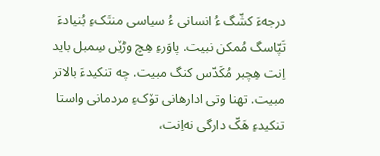درجهءَ کشّگ ءُ انسانی ءُ سیاسی منتَکءِ بُنیادءَ تَپّاسگ مُمکن نبیت. پاوَرءِ هِچ وڑێں سِمبل باید اِنت هِچبر مُکَدّس کنگ مبیت. چه تنکیدءَ بالاتر مبیت. تهنا وتی ادارهانی تۆکءِ مردمانی واستا تنکیدءِ هَکّ دارگی نه‌اِنت،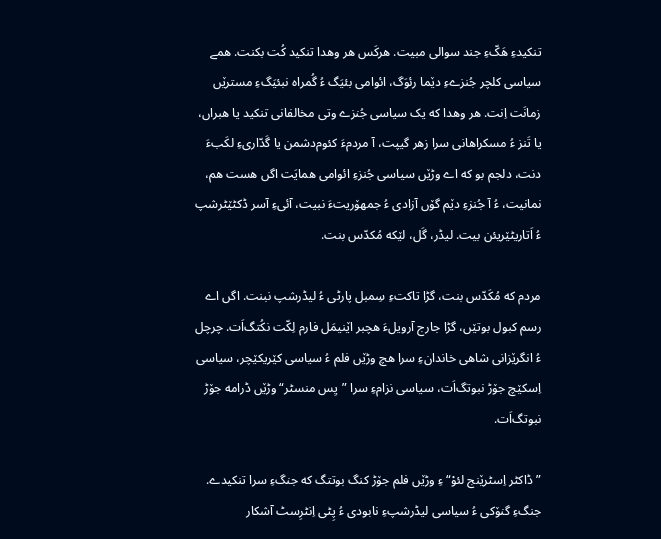تنکیدءِ هَکّءِ جند سوالی مبیت. هرکَس هر وهدا تنکید کُت بکنت. همے سیاسی کلچر جُنزےءِ دێما رئوَگ، ائوامی بئیَگ ءُ گُمراه نبئیَگءِ مسترێں زمانَت اِنت. هر وهدا که یک سیاسی جُنزے وتی مخالفانی تنکید یا هبراں، یا تَنز ءُ مسکراهانی سرا زهر گیپت، آ مردمءَ کئوم‌دشمن یا گَدّاریءِ لکَبءَ دنت، دلجم بو که اے وڑێں سیاسی جُنزءِ ائوامی همایَت اگں هست هم، نمانیت، ءُ آ جُنزءِ دێم گۆں آزادی ءُ جمهۆریتءَ نبیت، آئیءِ آسر ڈکٹێٹرشپ ءُ اَتاریٹێریئن بیت. لیڈر، گَل، لێکه مُکدّس بنت.

مردم که مُکَدّس بنت، گڑا تاکتءِ سِمبل پارٹی ءُ لیڈرشپ نبنت. اگں اے رسم کبول بوتێں، گڑا جارج آرویلءَ هچبر اێنیمَل فارم لِکّت نکُتگ‌اَت. چرچل ءُ انگرێزانی شاهی خاندانءِ سرا هچ وڑێں فلم ءُ سیاسی کێریکێچر، سیاسی اِسکێچ جۆڑ نبوتگ‌اَت، سیاسی نزامءِ سرا ”یِس منسٹر“ وڑێں ڈرامه جۆڑ نبوتگ‌اَت.

”ڈاکٹر اِسٹرێنج لئوْ“ءِ وڑێں فلم جۆڑ کنگ بوتتگ که جنگءِ سرا تنکیدے. جنگءِ گنۆکی ءُ سیاسی لیڈرشپءِ نابودی ءُ پِٹی اِنٹرِسٹ آشکار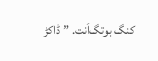کنگ بوتگ‌اَنت. ”ڈاکڑ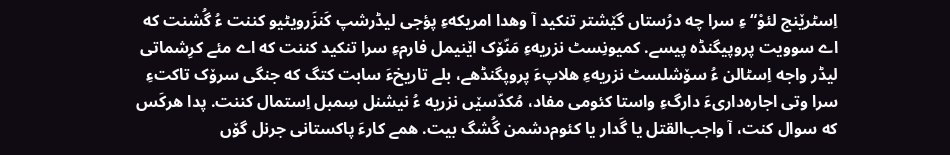اِسٹرێنج لئوْ“ءِ سرا چه درُستاں گێشتر تنکید آ وهدا امریکهءِ پؤجی لیڈرشپ کَنزَرویٹیو کننت ءُ گُشنت که اے سوویت پروپیگنڈه پیسے. کمیونِسٹ نزریهءِ مَنّۆک اێنیمل فارمءِ سرا تنکید کننت که اے مئے کرِشماتی لیڈر واجه اِسٹالن ءُ سۆشلسٹ نزریهءِ هلاپءَ پروپگنڈهے، بلے تاریخءَ سابت کتگ که جنگی سرۆک تاکتءِ سرا وتی اجاره‌داریءَ دارگءِ واستا کئومی مفاد، مُکدّسێں نزریه ءُ نیشنل سِمبل اِستمال کننت. پدا هرکَس که سوال کنت، آ واجب‌القتل یا گَدار یا کئوم‌دشمن گُشگ بیت. همے کارءَ پاکستانی جرنل گۆں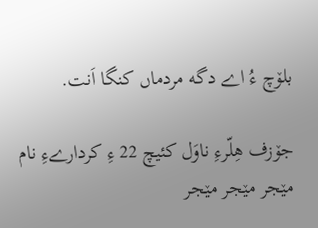بلۆچ ءُ اے دگه مردماں کنگا اَنت.

جۆزف هِلّرءِ ناوَل کئیچ 22 ءِ کردارےءِ نام مێجر مێجر مێجر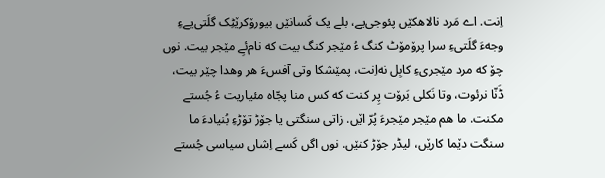اِنت. اے مَرد نالاهکێں پئوجی‌یے، بلے یک کَسانێں بیورۆکرێٹِک گلَتی‌یےءِ وجهءَ گلَتیءِ سرا پرۆمۆٹ کنگ ءُ مێجر کنگ بیت که نام‌ئےِ مێجر بیت. نوں چۆ که مرد مێجریءِ کابِل نه‌اِنت، پمێشکا وتی آفسءَ هر وهدا چێر بیت، ڈَنّا نرئوت، وتا نَکلی بَرۆت پِر کنت که کس منا پجّاه مئیاریت ءُ جُستے مکنت. ما هم مێجر مێجرءَ پُرّ اێں. زاتی سنگتی یا جۆڑ تۆڑءِ بُنیادءَ ما سنگت دێما کارێں، لیڈر جۆڑ کنێں. نوں اگں کَسے اِشاں سیاسی جُستے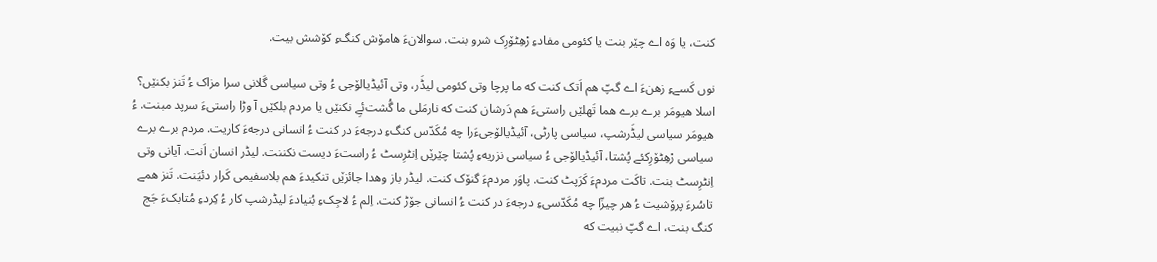کنت، یا وَه اے چێر بنت یا کئومی مفادءِ رْهِٹۆرِک شرو بنت. سوالانءَ هامۆش کنگءِ کۆشش بیت.

نوں کَسےءِ زهنءَ اے گپّ هم اَتک کنت که ما پرچا وتی کئومی لیڈَر، وتی آئیڈیالۆجی ءُ وتی سیاسی گَلانی سرا مزاک ءُ تَنز بکنێں؟ اسلا هیومَر برے برے هما تَهلێں راستیءَ هم دَرشان کنت که نارمَلی ما گُشت‌ئےِ نکنێں یا مردم بلکێں آ وڑا راستیءَ سرپد مبنت. ءُ هیومَر سیاسی لیڈَرشپ، سیاسی پارٹی، آئیڈیالۆجیءَرا چه مُکَدّس کنگءِ درجهءَ در کنت ءُ انسانی درجهءَ کاریت. مردم برے برے سیاسی رْهِٹۆرِکئے پُشتا، آئیڈیالۆجی ءُ سیاسی نزریهءِ پُشتا چێرێں اِنٹرِسٹ ءُ راستءَ دیست نکننت. لیڈر انسان اَنت. آیانی وتی اِنٹرِسٹ بنت. تاکَت مردمءَ کَرَپٹ کنت. پاوَر مردمءَ گنۆک کنت. لیڈر باز وهدا جائزێں تنکیدءَ هم بلاسفیمی کَرار دئیَنت. تَنز همے تاسُرءَ پرۆشیت ءُ هر چیزّا چه مُکَدّسیءِ درجهءَ در کنت ءُ انسانی جۆڑ کنت. اِلم ءُ لاجِکءِ بُنیادءَ لیڈرشپ کار ءُ کِردءِ مُتابکءَ جَج کنگ بنت، اے گپّ نبیت که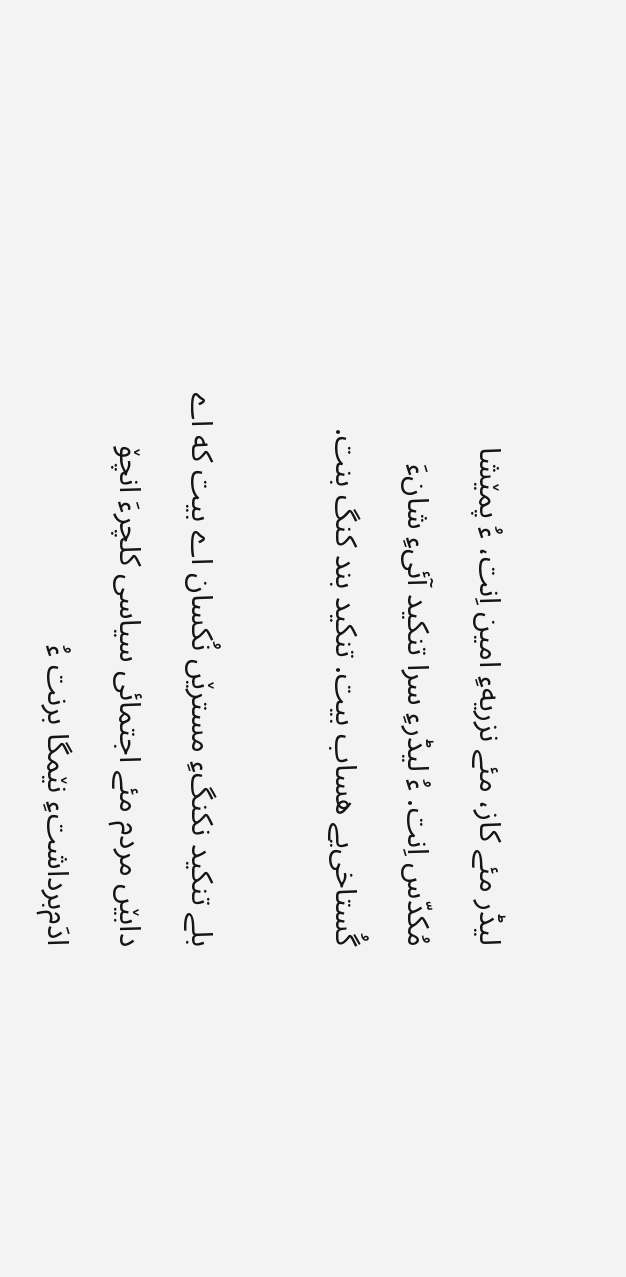لیڈر مئے کاز، مئے نزریهءِ امین اِنت، ءُ پمێشا مُکدّس اِنت. ءُ لیڈرءِ سرا تنکید آئیءِ شانءَ گُستاخی‌یے هساب بیت. تنکید بند کنگ بنت.

بلے تنکید نکنگءِ مسترێں نُکسان اے بیت که اے دابێں مردم مئے اجتمائی سیاسی کلچرءَ انچۆ ادَم‌برداشتءِ نێمگا برنت ءُ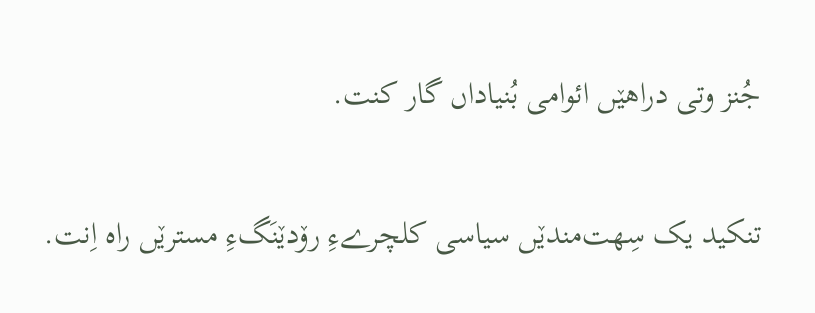جُنز وتی دراهێں ائوامی بُنیاداں گار کنت.

تنکید یک سِهت‌مندێں سیاسی کلچرےءِ رۆدێنَگءِ مسترێں راه اِنت.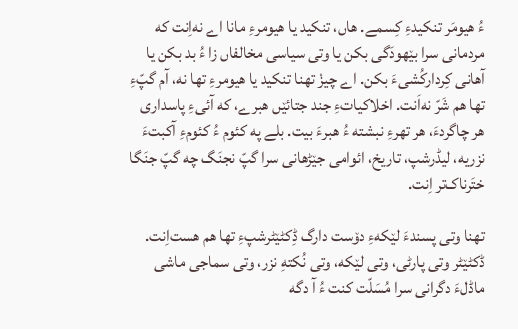ءُ هیومَر تنکیدءِ کِسمے. هاں، تنکید یا هیومرءِ مانا اے نه‌اِنت که مردمانی سرا بێهودَگی بکن یا وتی سیاسی مخالفاں زا ءُ بد بکن یا آهانی کِردارکُشیءَ بکن. اے چیزْ تهنا تنکید یا هیومرءِ تها نه، آم گپّءِ تها هم شَرّ نه‌اَنت. اخلاکیاتءِ جند جتائێں هبرے، که آئیءِ پاسداری هر چاگردءَ، هر تهرءِ نبشته ءُ هبرءَ بیت. بلے په کئوم ءُ کئومءِ آکبتءَ نزریه، لیڈرشپ، تاریخ، ائوامی جێڑهانی سرا گپّ نجنَگ چه گپّ جنَگا ختَرناک‌تر اِنت.

تهنا وتی پسندءَ لێکهءِ دۆست دارگ ڈِکٹێٹرشپءِ تها هم هست‌اِنت. ڈکٹێٹر وتی پارٹی، وتی لێکه، وتی نُکتهِ نزر، وتی سماجی ماشی ماڈلءَ دگرانی سرا مُسَلّت کنت ءُ آ دگه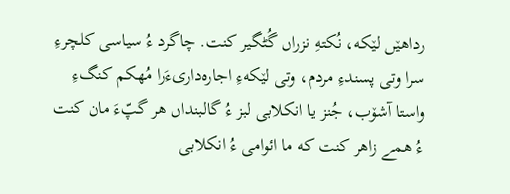رداهێں لێکه، نُکتهِ نزراں گُٹگیر کنت. چاگرد ءُ سیاسی کلچرءِ سرا وتی پسندءِ مردم، وتی لێکهءِ اجاره‌داریءَرا مُهکم کنگءِ واستا آشۆب، جُنز یا انکلابی لبز ءُ گالبنداں هر گپّءَ مان کنت ءُ همے زاهر کنت که ما ائوامی ءُ انکلابی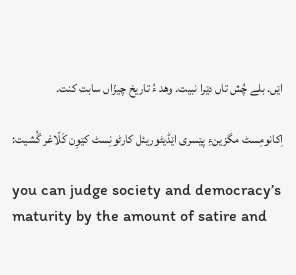اێں. بلے چُش تاں دێرا نبیت. وهد ءُ تاریخ چیزّاں سابت کنت.

اِکانومِسٹ مگزینءِ پێسری اێڈیٹوریئل کارٹونِسٹ کێوِن کَلّاغر گُشیت:

you can judge society and democracy’s maturity by the amount of satire and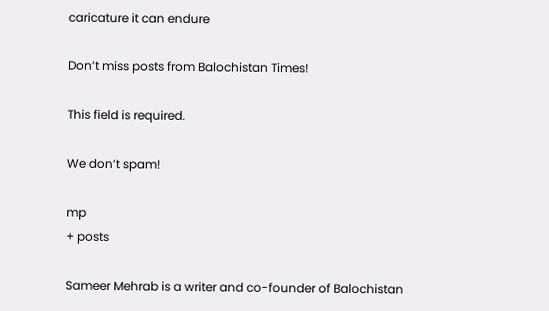caricature it can endure

Don’t miss posts from Balochistan Times!

This field is required.

We don’t spam!

mp
+ posts

Sameer Mehrab is a writer and co-founder of Balochistan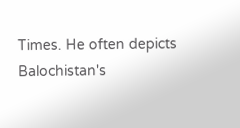Times. He often depicts Balochistan's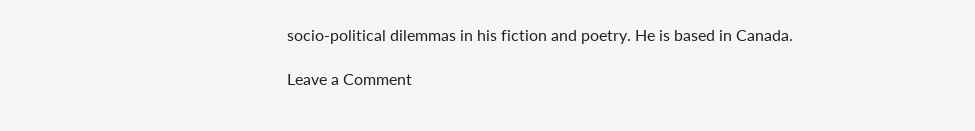socio-political dilemmas in his fiction and poetry. He is based in Canada.

Leave a Comment